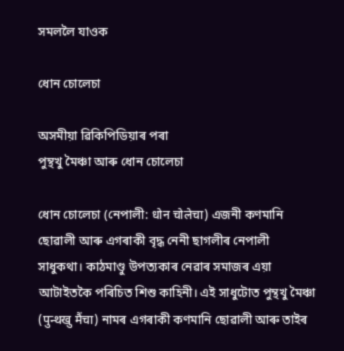সমললৈ যাওক

ধোন চোলেচা

অসমীয়া ৱিকিপিডিয়াৰ পৰা
পুন্থখু মৈঞ্চা আৰু ধোন চোলেচা

ধোন চোলেচা (নেপালী: धोन चोलेचा) এজনী কণমানি ছোৱালী আৰু এগৰাকী বৃদ্ধ নেনী ছাগলীৰ নেপালী সাধুকথা। কাঠমাণ্ডু উপত্যকাৰ নেৱাৰ সমাজৰ এয়া আটাইতকৈ পৰিচিত শিশু কাহিনী। এই সাধুটোত পুন্থখু মৈঞ্চা (पुन्थखु मैंचा) নামৰ এগৰাকী কণমানি ছোৱালী আৰু তাইৰ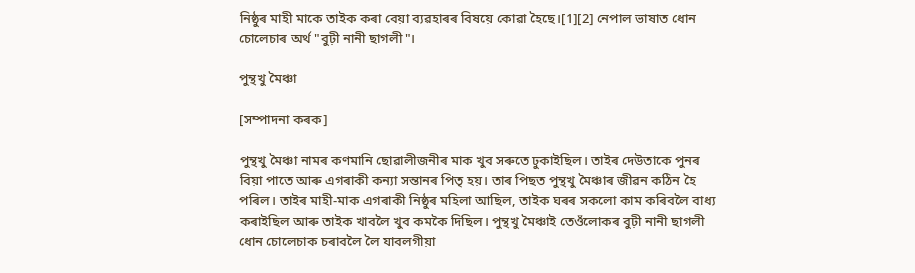নিষ্ঠুৰ মাহী মাকে তাইক কৰা বেয়া ব্যৱহাৰৰ বিষয়ে কোৱা হৈছে।[1][2] নেপাল ভাষাত ধোন চোলেচাৰ অৰ্থ "বুঢ়ী নানী ছাগলী"।

পুন্থখু মৈঞ্চা

[সম্পাদনা কৰক]

পুন্থখু মৈঞ্চা নামৰ কণমানি ছোৱালীজনীৰ মাক খুব সৰুতে ঢুকাইছিল। তাইৰ দেউতাকে পুনৰ বিয়া পাতে আৰু এগৰাকী কন্যা সন্তানৰ পিতৃ হয়। তাৰ পিছত পুন্থখু মৈঞ্চাৰ জীৱন কঠিন হৈ পৰিল। তাইৰ মাহী-মাক এগৰাকী নিষ্ঠুৰ মহিলা আছিল, তাইক ঘৰৰ সকলো কাম কৰিবলৈ বাধ্য কৰাইছিল আৰু তাইক খাবলৈ খুব কমকৈ দিছিল। পুন্থখু মৈঞ্চাই তেওঁলোকৰ বুঢ়ী নানী ছাগলী ধোন চোলেচাক চৰাবলৈ লৈ যাবলগীয়া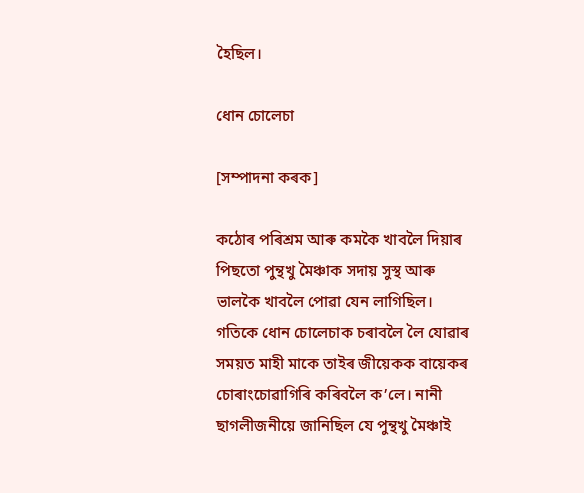হৈছিল।

ধোন চোলেচা

[সম্পাদনা কৰক]

কঠোৰ পৰিশ্ৰম আৰু কমকৈ খাবলৈ দিয়াৰ পিছতো পুন্থখু মৈঞ্চাক সদায় সুস্থ আৰু ভালকৈ খাবলৈ পোৱা যেন লাগিছিল। গতিকে ধোন চোলেচাক চৰাবলৈ লৈ যোৱাৰ সময়ত মাহী মাকে তাইৰ জীয়েকক বায়েকৰ চোৰাংচোৱাগিৰি কৰিবলৈ ক’লে। নানী ছাগলীজনীয়ে জানিছিল যে পুন্থখু মৈঞ্চাই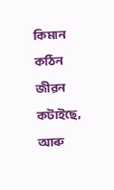কিমান কঠিন জীৱন কটাইছে, আৰু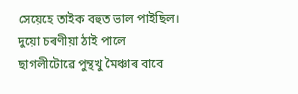সেয়েহে তাইক বহুত ভাল পাইছিল। দুয়ো চৰণীয়া ঠাই পালে ছাগলীটোৱে পুন্থখু মৈঞ্চাৰ বাবে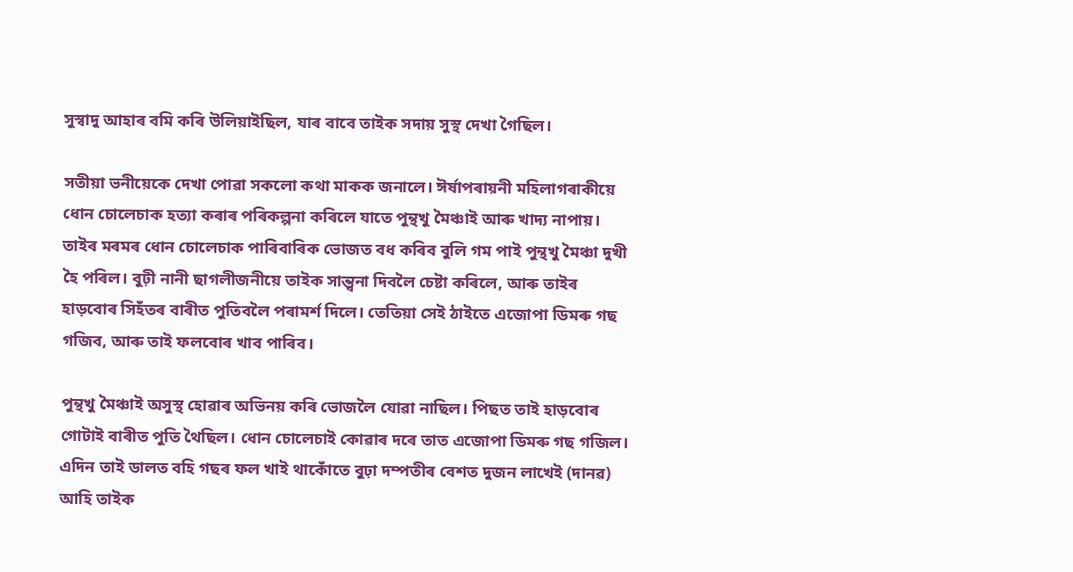সুস্বাদু আহাৰ বমি কৰি উলিয়াইছিল, যাৰ বাবে তাইক সদায় সুস্থ দেখা গৈছিল।

সতীয়া ভনীয়েকে দেখা পোৱা সকলো কথা মাকক জনালে। ঈৰ্ষাপৰায়নী মহিলাগৰাকীয়ে ধোন চোলেচাক হত্যা কৰাৰ পৰিকল্পনা কৰিলে যাতে পুন্থখু মৈঞ্চাই আৰু খাদ্য নাপায়। তাইৰ মৰমৰ ধোন চোলেচাক পাৰিবাৰিক ভোজত বধ কৰিব বুলি গম পাই পুন্থখু মৈঞ্চা দুখী হৈ পৰিল। বুঢ়ী নানী ছাগলীজনীয়ে তাইক সান্ত্বনা দিবলৈ চেষ্টা কৰিলে, আৰু তাইৰ হাড়বোৰ সিহঁতৰ বাৰীত পুতিবলৈ পৰামৰ্শ দিলে। তেতিয়া সেই ঠাইতে এজোপা ডিমৰু গছ গজিব, আৰু তাই ফলবোৰ খাব পাৰিব।

পুন্থখু মৈঞ্চাই অসুস্থ হোৱাৰ অভিনয় কৰি ভোজলৈ যোৱা নাছিল। পিছত তাই হাড়বোৰ গোটাই বাৰীত পুতি থৈছিল। ধোন চোলেচাই কোৱাৰ দৰে তাত এজোপা ডিমৰু গছ গজিল। এদিন তাই ডালত বহি গছৰ ফল খাই থাকোঁতে বুঢ়া দম্পতীৰ বেশত দুজন লাখেই (দানৱ) আহি তাইক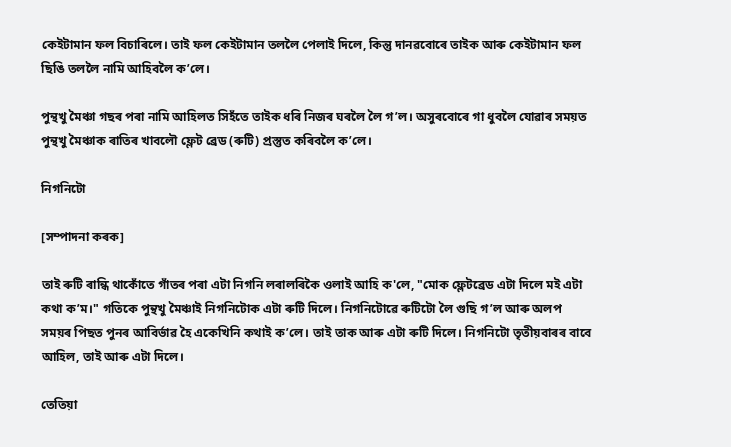কেইটামান ফল বিচাৰিলে। তাই ফল কেইটামান তললৈ পেলাই দিলে, কিন্তু দানৱবোৰে তাইক আৰু কেইটামান ফল ছিঙি তললৈ নামি আহিবলৈ ক’লে।

পুন্থখু মৈঞ্চা গছৰ পৰা নামি আহিলত সিহঁতে তাইক ধৰি নিজৰ ঘৰলৈ লৈ গ’ল। অসুৰবোৰে গা ধুবলৈ যোৱাৰ সময়ত পুন্থখু মৈঞ্চাক ৰাতিৰ খাবলৌ ফ্লেট ব্ৰেড (ৰুটি) প্ৰস্তুত কৰিবলৈ ক’লে।

নিগনিটো

[সম্পাদনা কৰক]

তাই ৰুটি ৰান্ধি থাকোঁতে গাঁতৰ পৰা এটা নিগনি লৰালৰিকৈ ওলাই আহি ক'লে, "মোক ফ্লেটব্ৰেড এটা দিলে মই এটা কথা ক’ম।" গতিকে পুন্থখু মৈঞ্চাই নিগনিটোক এটা ৰুটি দিলে। নিগনিটোৱে ৰুটিটো লৈ গুছি গ’ল আৰু অলপ সময়ৰ পিছত পুনৰ আবিৰ্ভাৱ হৈ একেখিনি কথাই ক’লে। তাই তাক আৰু এটা ৰুটি দিলে। নিগনিটো তৃতীয়বাৰৰ বাবে আহিল, তাই আৰু এটা দিলে।

তেতিয়া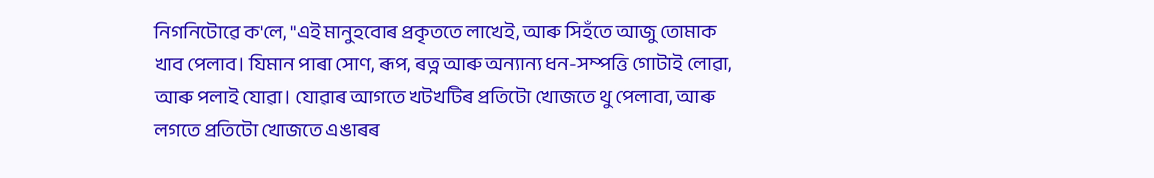নিগনিটোৱে ক'লে, "এই মানুহবোৰ প্ৰকৃততে লাখেই, আৰু সিহঁতে আজু তোমাক খাব পেলাব। যিমান পাৰা সোণ, ৰূপ, ৰত্ন আৰু অন্যান্য ধন-সম্পত্তি গোটাই লোৱা, আৰু পলাই যোৱা। যোৱাৰ আগতে খটখটিৰ প্ৰতিটো খোজতে থু পেলাবা, আৰু লগতে প্ৰতিটো খোজতে এঙাৰৰ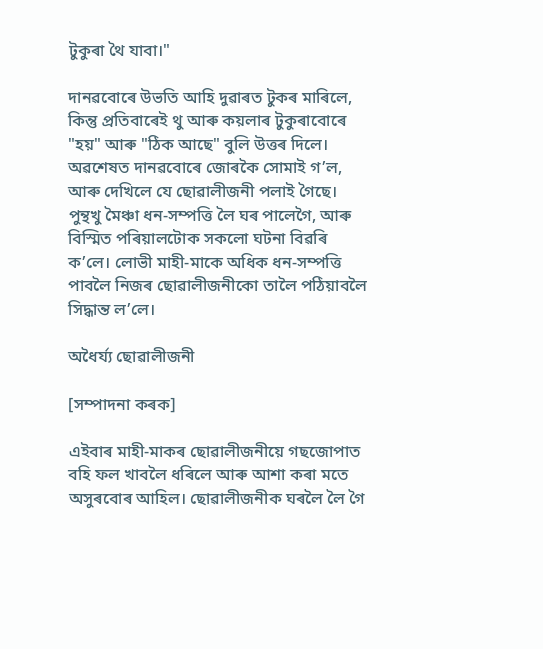টুকুৰা থৈ যাবা।"

দানৱবোৰে উভতি আহি দুৱাৰত টুকৰ মাৰিলে, কিন্তু প্ৰতিবাৰেই থু আৰু কয়লাৰ টুকুৰাবোৰে "হয়" আৰু "ঠিক আছে" বুলি উত্তৰ দিলে। অৱশেষত দানৱবোৰে জোৰকৈ সোমাই গ’ল, আৰু দেখিলে যে ছোৱালীজনী পলাই গৈছে। পুন্থখু মৈঞ্চা ধন-সম্পত্তি লৈ ঘৰ পালেগৈ, আৰু বিস্মিত পৰিয়ালটোক সকলো ঘটনা বিৱৰি ক’লে। লোভী মাহী-মাকে অধিক ধন-সম্পত্তি পাবলৈ নিজৰ ছোৱালীজনীকো তালৈ পঠিয়াবলৈ সিদ্ধান্ত ল’লে।

অধৈৰ্য্য ছোৱালীজনী

[সম্পাদনা কৰক]

এইবাৰ মাহী-মাকৰ ছোৱালীজনীয়ে গছজোপাত বহি ফল খাবলৈ ধৰিলে আৰু আশা কৰা মতে অসুৰবোৰ আহিল। ছোৱালীজনীক ঘৰলৈ লৈ গৈ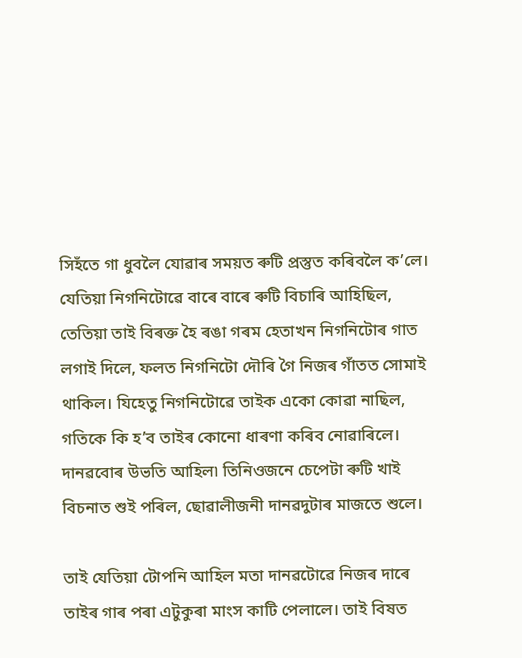সিহঁতে গা ধুবলৈ যোৱাৰ সময়ত ৰুটি প্ৰস্তুত কৰিবলৈ ক’লে। যেতিয়া নিগনিটোৱে বাৰে বাৰে ৰুটি বিচাৰি আহিছিল, তেতিয়া তাই বিৰক্ত হৈ ৰঙা গৰম হেতাখন নিগনিটোৰ গাত লগাই দিলে, ফলত নিগনিটো দৌৰি গৈ নিজৰ গাঁতত সোমাই থাকিল। যিহেতু নিগনিটোৱে তাইক একো কোৱা নাছিল, গতিকে কি হ’ব তাইৰ কোনো ধাৰণা কৰিব নোৱাৰিলে। দানৱবোৰ উভতি আহিল৷ তিনিওজনে চেপেটা ৰুটি খাই বিচনাত শুই পৰিল, ছোৱালীজনী দানৱদুটাৰ মাজতে শুলে।

তাই যেতিয়া টোপনি আহিল মতা দানৱটোৱে নিজৰ দাৰে তাইৰ গাৰ পৰা এটুকুৰা মাংস কাটি পেলালে। তাই বিষত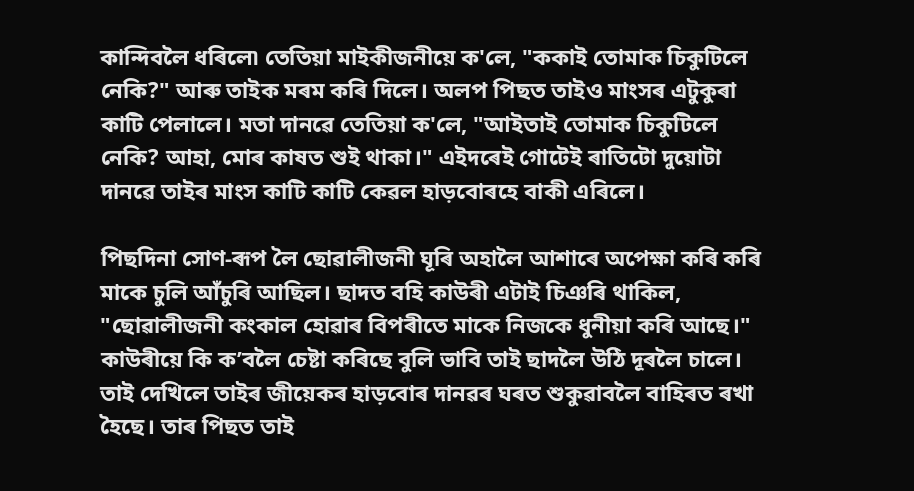কান্দিবলৈ ধৰিলে৷ তেতিয়া মাইকীজনীয়ে ক'লে, "ককাই তোমাক চিকুটিলে নেকি?" আৰু তাইক মৰম কৰি দিলে। অলপ পিছত তাইও মাংসৰ এটুকুৰা কাটি পেলালে। মতা দানৱে তেতিয়া ক'লে, "আইতাই তোমাক চিকুটিলে নেকি? আহা, মোৰ কাষত শুই থাকা।" এইদৰেই গোটেই ৰাতিটো দুয়োটা দানৱে তাইৰ মাংস কাটি কাটি কেৱল হাড়বোৰহে বাকী এৰিলে।

পিছদিনা সোণ-ৰূপ লৈ ছোৱালীজনী ঘূৰি অহালৈ আশাৰে অপেক্ষা কৰি কৰি মাকে চুলি আঁচুৰি আছিল। ছাদত বহি কাউৰী এটাই চিঞৰি থাকিল, "ছোৱালীজনী কংকাল হোৱাৰ বিপৰীতে মাকে নিজকে ধুনীয়া কৰি আছে।" কাউৰীয়ে কি ক’বলৈ চেষ্টা কৰিছে বুলি ভাবি তাই ছাদলৈ উঠি দূৰলৈ চালে। তাই দেখিলে তাইৰ জীয়েকৰ হাড়বোৰ দানৱৰ ঘৰত শুকুৱাবলৈ বাহিৰত ৰখা হৈছে। তাৰ পিছত তাই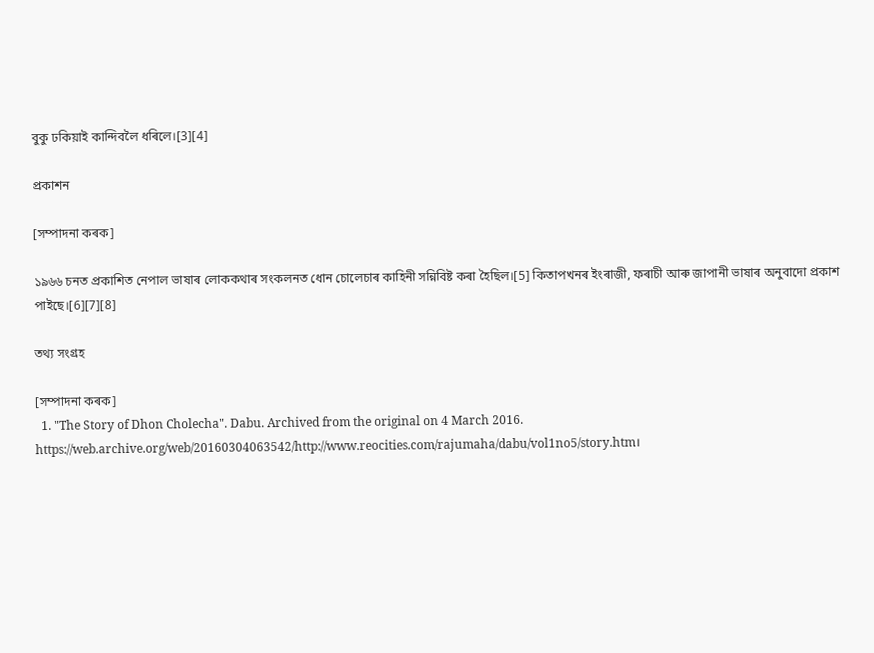বুকু ঢকিয়াই কান্দিবলৈ ধৰিলে।[3][4]

প্ৰকাশন

[সম্পাদনা কৰক]

১৯৬৬ চনত প্ৰকাশিত নেপাল ভাষাৰ লোককথাৰ সংকলনত ধোন চোলেচাৰ কাহিনী সন্নিবিষ্ট কৰা হৈছিল।[5] কিতাপখনৰ ইংৰাজী, ফৰাচী আৰু জাপানী ভাষাৰ অনুবাদো প্ৰকাশ পাইছে।[6][7][8]

তথ্য সংগ্ৰহ

[সম্পাদনা কৰক]
  1. "The Story of Dhon Cholecha". Dabu. Archived from the original on 4 March 2016. https://web.archive.org/web/20160304063542/http://www.reocities.com/rajumaha/dabu/vol1no5/story.htm।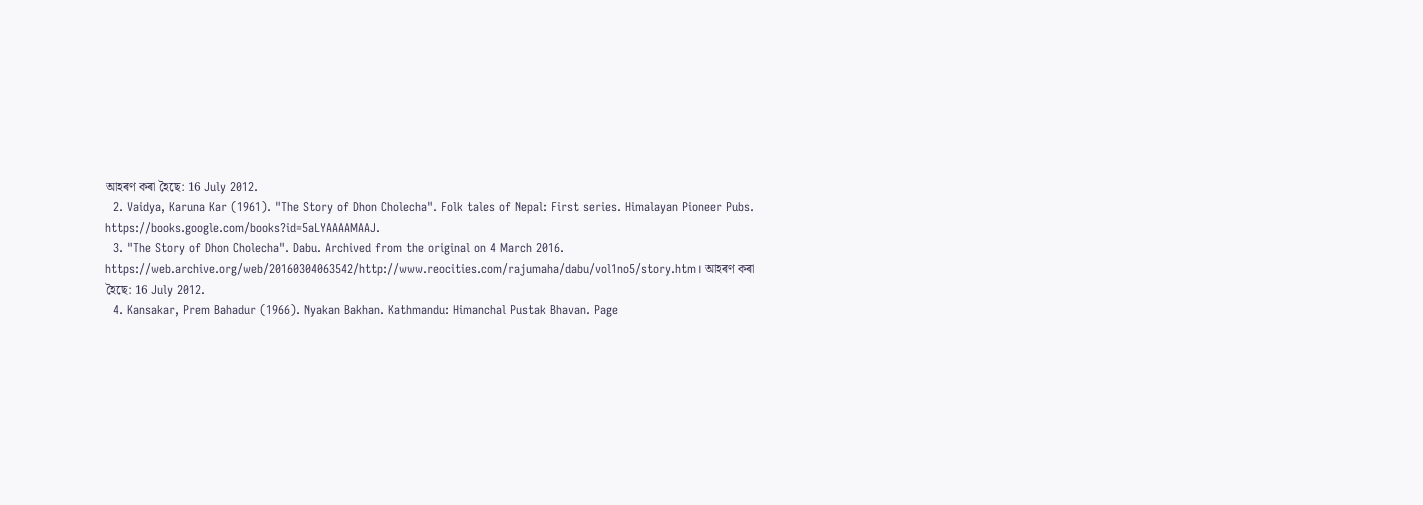আহৰণ কৰা হৈছে: 16 July 2012.
  2. Vaidya, Karuna Kar (1961). "The Story of Dhon Cholecha". Folk tales of Nepal: First series. Himalayan Pioneer Pubs. https://books.google.com/books?id=5aLYAAAAMAAJ.
  3. "The Story of Dhon Cholecha". Dabu. Archived from the original on 4 March 2016. https://web.archive.org/web/20160304063542/http://www.reocities.com/rajumaha/dabu/vol1no5/story.htm। আহৰণ কৰা হৈছে: 16 July 2012.
  4. Kansakar, Prem Bahadur (1966). Nyakan Bakhan. Kathmandu: Himanchal Pustak Bhavan. Page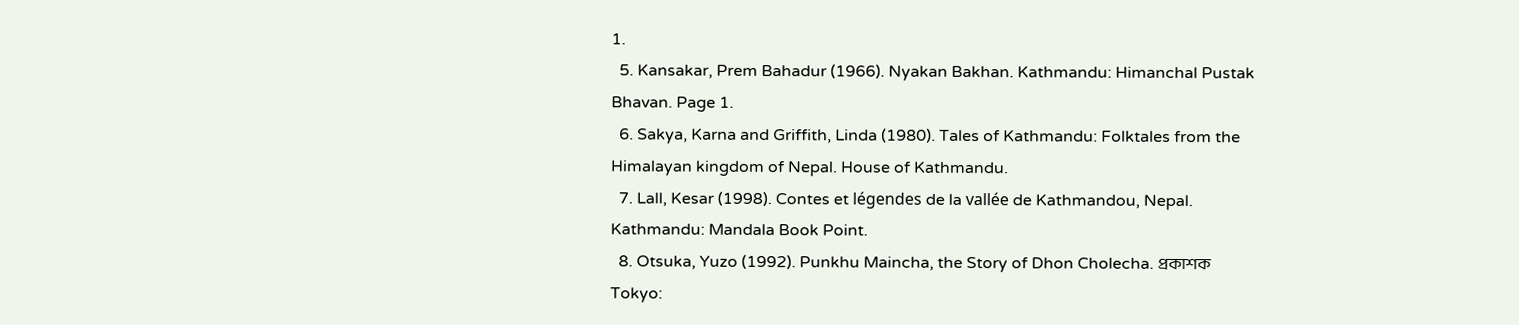1.
  5. Kansakar, Prem Bahadur (1966). Nyakan Bakhan. Kathmandu: Himanchal Pustak Bhavan. Page 1.
  6. Sakya, Karna and Griffith, Linda (1980). Tales of Kathmandu: Folktales from the Himalayan kingdom of Nepal. House of Kathmandu.
  7. Lall, Kesar (1998). Contes et légendes de la vallée de Kathmandou, Nepal. Kathmandu: Mandala Book Point.
  8. Otsuka, Yuzo (1992). Punkhu Maincha, the Story of Dhon Cholecha. প্ৰকাশক Tokyo: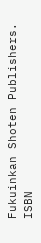Fukuinkan Shoten Publishers. ISBN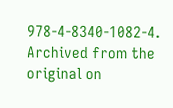978-4-8340-1082-4. Archived from the original on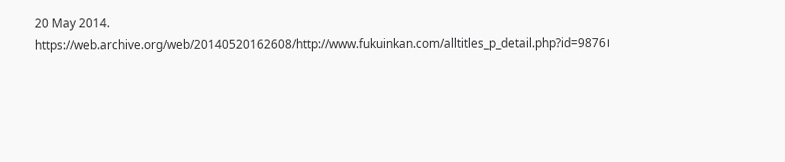20 May 2014. https://web.archive.org/web/20140520162608/http://www.fukuinkan.com/alltitles_p_detail.php?id=9876।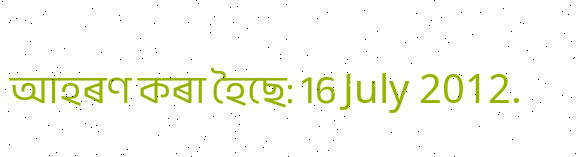আহৰণ কৰা হৈছে: 16 July 2012.